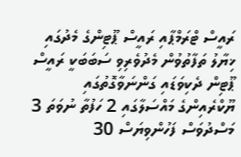ރައީސް ޓްރަމްޕާއި ރައީސް ޕޫޓިންގެ މެދުގައި ޚިޔާލު ތަފާތުވުން މެދުވެރިވި ސަބަބަކީ ރައީސް ޕޫޓިން ދެކިވަޑައި ގަންނަވާގޮތުގައި ޔޫކްރެއިންގެ މައްސަލާގައި 2 ހަފުތާ ނުވަތަ 3 މަސްދުވަސް ފަހުންވިޔަސް 30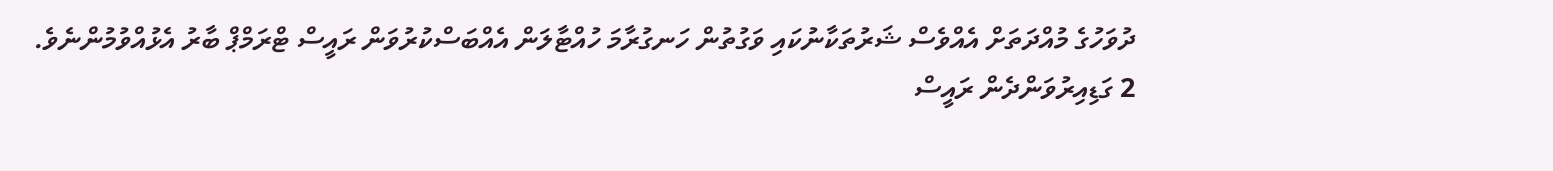ދުވަހުގެ މުއްދަތަށް އެއްވެސް ޝަރުތަކާނުކައި ވަގުތުން ހަނގުރާމަ ހުއްޓާލަން އެއްބަސްކުރުވަން ރައީސް ޓްރަމްޕް ބާރު އެޅުއްވުމުންނެވެ.
2 ގަޑިއިރުވަންދެން ރައީސް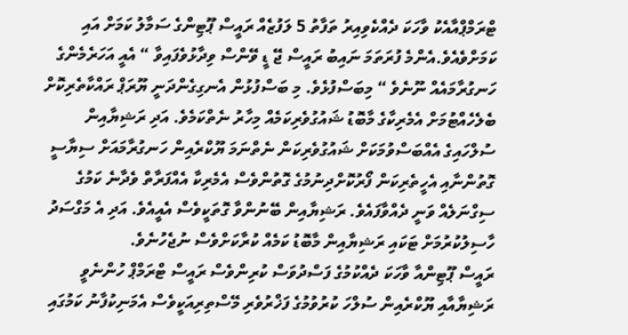ޓްރަމްޕްއާއެކު ވާހަކަ ދެއްކެވިއިރު ތަފާތު 5 ލަފުޒެއް ރައީސް ޕޫޓިންގެ ސަމާލު ކަމަށް އައި ކަމަށްވެއެވެ.އެންމެ ފުރަތަމަ ނައިބު ރައީސް ޖޭ ޑީ ވޭންސް ވިދާޅުވެފައިވާ “ އެއީ އަހަރެމެންގެ ހަނގުރާމައެއް ނޫނެވެ “ މިބަސްފުޅެވެ. މި ބަސްފުޅުން އެނގިގެންދަނީ ޔޫރަޕް ރައްކާތެރިކޮށް ބެލެހެއްޓުމަށް އެމެރިކާގެ މާބޮޑު ޝައުގުވެރިކަމެއް މިހާރު ނެތްކަމެވެ. އަދި ރަޝިޔާއިން ސުލްހައިގެ އެއްބަސްވުމަކަށް ޝައުގުވެރިކަން ނެތްނަމަ ޔޫކްރެއިން ހަނގުރާމައަށް ސިޔާސީ ގޮތުންނާއި އެހީތެރިކަން ފޯރުކޮށްދިނުމުގެ ގޮތުންވެސް އެމެރިކާ އެއްފަރާތް ވެދާނެ ކަމުގެ ސިގްނަލެއް ވަނީ ދެއްވާފައެވެ. ރަޝިޔާއިން ބޭނުންވާ ގޮތަކީވެސް އެއީއެވެ. އަދި އެ މަގްސަދު ހާސިލުކުރުމަށް ޓަކައި ރަޝިޔާއިން މާބޮޑު ކަމެއް ކުރާކަށްވެސް ނުޖެހުނެވެ.
ރައީސް ޕޫޓިންއާ ވާހަކަ ދެއްކުމުގެ ފަސްދުވަސް ކުރިންވެސް ރައީސް ޓްރަމްޕް ހުންނެވީ ރަޝިޔާއާއި ޔޫކްރެއިން ސުލްހަ ކުރުވުމުގެ ފަޚްރުވެރި މޭސްތިރިއަކީވެސް އެމަނިކުފާނު ކަމުގައި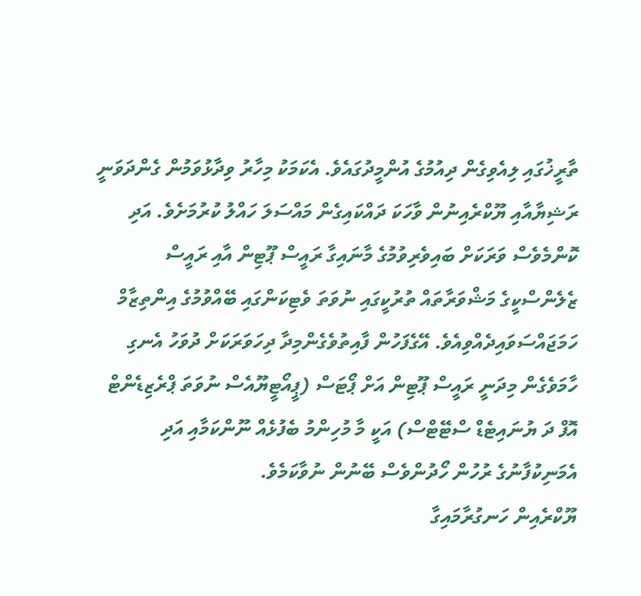ތާރީޚުގައި ލިއެވިގެން ދިއުމުގެ އުންމީދުގައެވެ. އެކަމަކު މިހާރު ވިދާޅުވަމުން ގެންދަވަނީ ރަޝިޔާއާއި ޔޫކްރެއިނުން ވާހަކަ ދައްކައިގެން މައްސަލަ ހައްލު ކުރުމަށެވެ. އަދި ކޮންމެވެސް ވަރަކަށް ބައިވެރިވުމުގެ މާނައިގާ ރައީސް ޕޫޓިން އާއި ރައީސް ޒެލެންސްކީގެ މަޝްވަރާތައް ތުރުކީގައި ނުވަތަ ވެޓިކަންގައި ބޭއްވުމުގެ އިންތިޒާމް ހަމަޖައްސަވައިދެއްވިއެވެ. އޭގެފަހުން ފާއިތުވެގެންމިދާ ދިހަވަރަކަށް ދުވަހު އެނގި ހާމަވެގެން މިދަނީ ރައީސް ޕޫޓިން އަށް ޕޯޓަސް (ޕީއޯޓީޔޫއެސް ނުވަތަ ޕްރެޒިޑެންޓް އޮފް ދަ ޔުނައިޓެޑް ސްޓޭޓްސް) އަކީ މާ މުހިންމު ބެފުޅެއް ނޫންކަމާއި އަދި އެމަނިކުފާނުގެ ރުހުން ހޯދުންވެސް ބޭނުން ނުވާކަމެވެ.
ޔޫކްރެއިން ހަނގުރާމައިގާ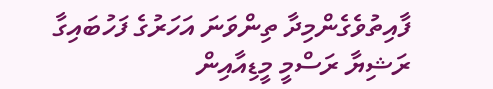ފާއިތުވެގެންމިދާ ތިންވަނަ އަހަރުގެ ފަހުބައިގާ ރަޝިޔާ ރަސްމީ މީޑިއާއިން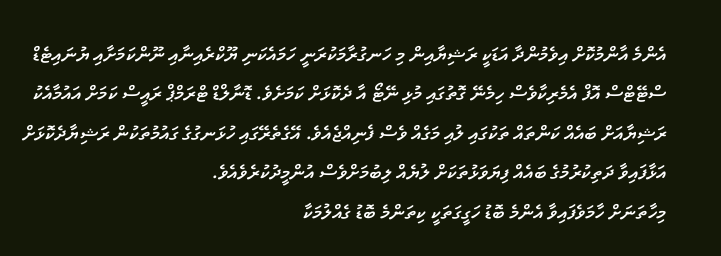އެންމެ އާންމުކޮށް އިވެމުންދާ އަޑަކީ ރަޝިޔާއިން މި ހަނގުރާމަކުރަނީ ހަމައެކަނި ޔޫކްރެއިނާއި ނޫންކަމަށާއި ޔުނައިޓެޑް ސްޓޭޓްސް އޮފް އެމެރިކާވެސް ހިމެނޭ ގޮތުގައި މުޅި ނޭޓޯ އާ ދެކޮޅަށް ކަމަށެވެ. ޑޮނާލްޑް ޓްރަމްޕް ރައީސް ކަމަށް އައުމާއެކު ރަޝިޔާއަށް ބައެއް ކަންތައް ތަކުގައި ލުއި މަގެއް ވެސް ފެނިއްޖެއެވެ. އޭގެތެރޭގައި ހުޅަނގުގެ ގައުމުތަކުން ރަޝިޔާދެކޮޅަށް އަޅާފައިވާ ދަތިކުރުމުގެ ބައެއް ފިޔަވަޅުތަކަށް ލުޔެއް ލިބުމަށްވެސް އުންމީދުކުރެވެއެވެ.
މިހާތަނަށް ހާމަވެފައިވާ އެންމެ ބޮޑު ހަގީގަތަކީ ކިތަންމެ ބޮޑު ގެއްލުމަކާ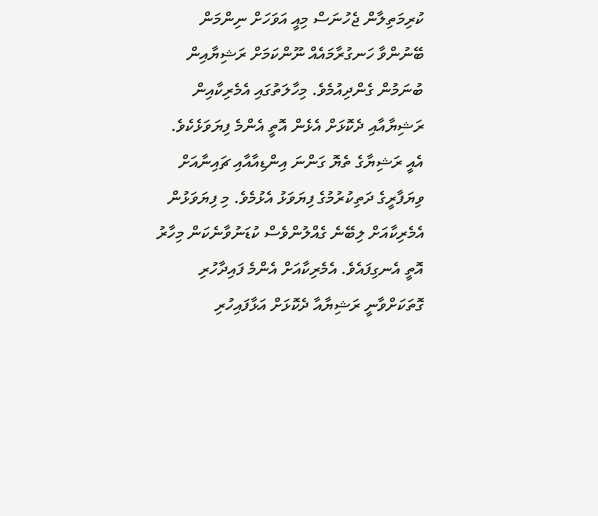ކުރިމަތިލާން ޖެހުނަސް މިއީ އަވަހަށް ނިންމަން ބޭނުންވާ ހަނގުރާމައެއް ނޫންކަމަށް ރަޝިޔާއިން ބުނަމުން ގެންދިއުމެވެ. މިހާލަތުގައި އެމެރިކާއިން ރަޝިޔާއާއި ދެކޮޅަށް އެޅެން އޮތީ އެންމެ ފިޔަވަޅެކެވެ. އެއީ ރަޝިޔާގެ ތެޔޮ ގަންނަ އިންޑިއާއާއި ޗައިނާއަށް ވިޔަފާރީގެ ދަތިކުރުމުގެ ފިޔަވަޅު އެޅުމެވެ. މި ފިޔަވަޅުން އެމެރިކާއަށް ލިބޭނެ ގެއްލުންވެސް ކުޑަނުވާނެކަން މިހާރު އޮތީ އެނގިފައެވެ. އެމެރިކާއަށް އެންމެ ފައިދާހުރި ގޮތަކަށްވާނީ ރަޝިޔާއާ ދެކޮޅަށް އަޅާފައިހުރި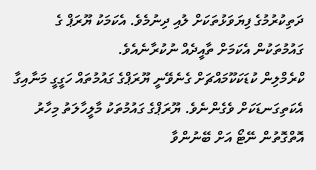ދަތިކުރުމުގެ ފިޔަވަޅުތަކަށް ލުއި ދިނުމެވެ. އެކަމަކު ޔޫރަޕް ގެ ގައުމުތަކުން އެކަމަށް ތާއީދެއް ނުކުރާނެއެވެ.
ކްރެމްލިން ކުޑަކަކޫމައްޗަށް ގެނެވޭނީ ޔޫރަޕްގެ ގައުމުތައް ހަގީގީ މަނާއިގާ އެކަތިގަނޑަކަށް ވެގެންނެވެ. ޔޫރަޕްގެ ގައުމުތަކު މާލީހާލަތު މިހާރު އޮތްގޮތުން ނޭޓޯ އަށް ބޭނުންވާ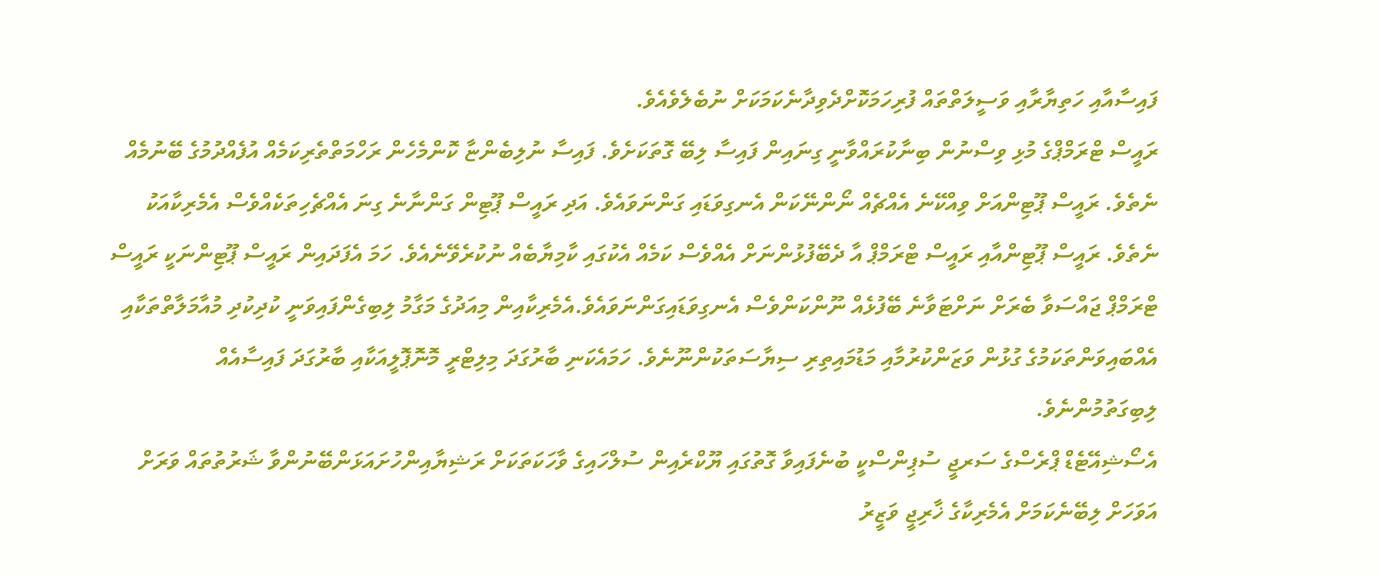ފައިސާއާއި ހަތިޔާރާއި ވަސީލަތްތައް ފުރިހަމަކޮށްދެވިދާނެކަމަކަށް ނުބެލެވެއެވެ.
ރައީސް ޓްރަމްޕްގެ މުޅި ވިސްނުން ބިނާކުރައްވާނީ ގިނައިން ފައިސާ ލިބޭ ގޮތަކަށެވެ. ފައިސާ ނުލިބެންޏާ ކޮންމެހެން ރަހްމަތްތެރިކަމެއް އުފެއްދުމުގެ ބޭނުމެއް ނެތެވެ. ރައީސް ޕޫޓިންއަށް ވިއްކޭނެ އެއްޗެއް ނޯންނޭކަން އެނގިވަޑައި ގަންނަވައެވެ. އަދި ރައީސް ޕޫޓިން ގަންނާނެ ގިނަ އެއްޗެހިތަކެއްވެސް އެމެރިކާއަކު ނެތެވެ. ރައީސް ޕޫޓިންއާއި ރައީސް ޓްރަމްޕް އާ ދެބޭފުޅުންނަށް އެއްވެސް ކަމެއް އެކުގައި ކާމިޔާބެއް ނުކުރެވޭނެއެވެ. ހަމަ އެފަދައިން ރައީސް ޕޫޓިންނަކީ ރައީސް ޓްރަމްޕް ޖައްސަވާ ބެރަށް ނަށްޓަވާނެ ބޭފުޅެއް ނޫންކަންވެސް އެނގިވަޑައިގަންނަވައެވެ.އެމެރިކާއިން މިއަދުގެ މަގާމު ލިބިގެންފައިވަނީ ކުދިކުދި މުއާމަލާތްތަކާއި އެއްބައިވަންތަކަމުގެ ގުޅުން ވަޒަންކުރުމާއި މަޑުމައިތިރި ސިޔާސަތަކުންނޫނެވެ. ހަމައެކަނި ބާރުގަދަ މިލިޓްރީ މޮނޮޕޮލީއަކާއި ބާރުގަދަ ފައިސާއެއް ލިބިގަތުމުންނެވެ.
އެސޯޝިއޭޓެޑް ޕްރެސްގެ ސަރޖީ ސުޕިންސްކީ ބުނެފައިވާ ގޮތުގައި ޔޫކްރެއިން ސުލްހައިގެ ވާހަކަތަކަށް ރަޝިޔާއިންހުށައަޅަންބޭނުންވާ ޝަރުތުތައް ވަރަށް އަވަހަށް ލިބޭނެކަމަށް އެމެރިކާގެ ޚާރިޖީ ވަޒީރު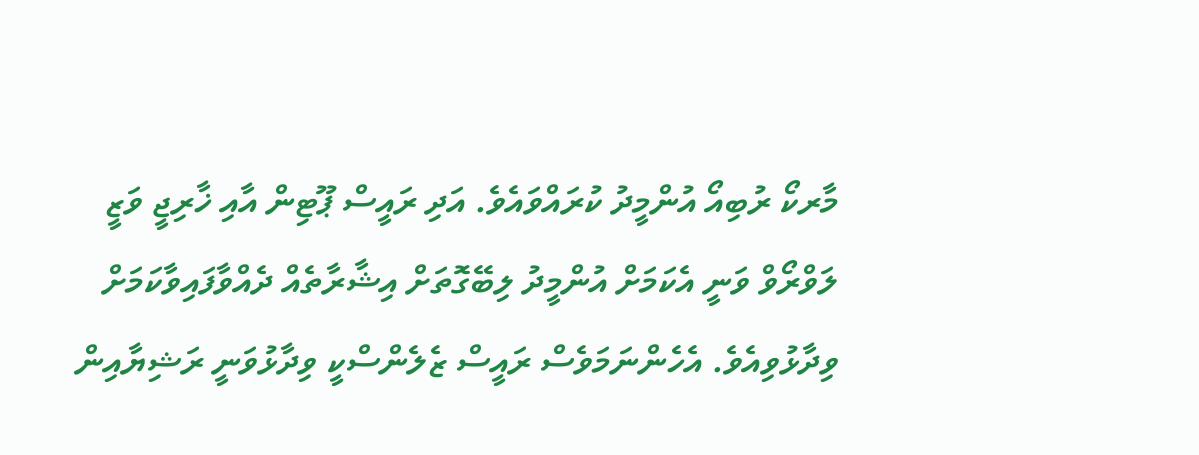މާރކޯ ރުބިއޯ އުންމީދު ކުރައްވައެވެ. އަދި ރައީސް ޕޫޓިން އާއި ޚާރިޖީ ވަޒީ ލަވްރޯވް ވަނީ އެކަމަށް އުންމީދު ލިބޭގޮތަށް އިޝާރާތެއް ދެއްވާފައިވާކަމަށް ވިދާޅުވިއެވެ. އެހެންނަމަވެސް ރައީސް ޒެލެންސްކީ ވިދާޅުވަނީ ރަޝިޔާއިން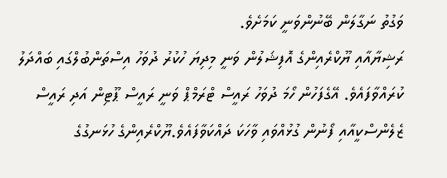ވަގުތު ނަގާލަން ބޭނުންވަނީ ކަމަށެވެ.
ރަޝިޔާއާއި ޔޫކްރެއިންގެ އޮފިޝަލުން ވަނީ މިދިޔަ ހުކުރު ދުވަހު އިސްތަންބުލްގައި ބައްދަލު ކުރައްވާފައެވެ. އޭގެފަހުން ހޯމަ ދުވަހު ރައީސް ޓްރަމްޕް ވަނީ ރައީސް ޕޫޓިން އަދި ރައީސް ޒެލެންސްކީއާއި ފޯނުން ގުޅުއްވައި ވާހަކަ ދައްކަވާފައެވެ.ޔޫކްރެއިންގެ ހުޅަނގުގެ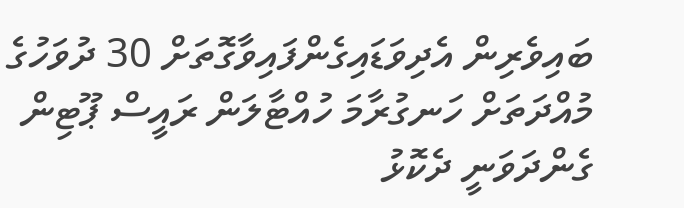ބައިވެރިން އެދިވަޑައިގެންފައިވާގޮތަށް 30 ދުވަހުގެ މުއްދަތަށް ހަނގުރާމަ ހުއްޓާލަން ރައީސް ޕޫޓިން ގެންދަވަނީ ދެކޮޅު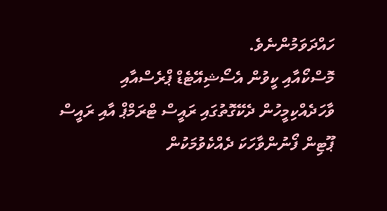ހައްދަވަމުންނެވެ.
މޮސްކޯއާއި ކީވުން އެސޯޝިއޭޓެޑް ޕްރެސްއާއި ވާހަދެއްކިމީހުން ދެކޭގޮތުގައި ރައީސް ޓްރަމްޕް އާއި ރައީސް ޕޫޓިން ފޯނުންވާހަކަ ދެއްކެވުމަކުން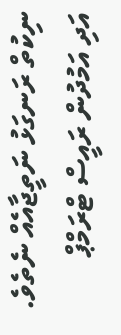ނިކުތް ރަނގަޅު ނަތީޖާއެއް ނެތެވެ. އަދި އަމުދުން ރައީސް ޓްރަމްޕް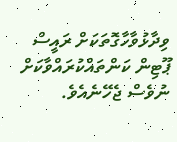ވިދާޅުވާހާގޮތަކަށް ރައީސް ޕޫޓިން ކަންތައްކުރައްވާކަށް ނުވެސް ޖެހޭނެއެވެ.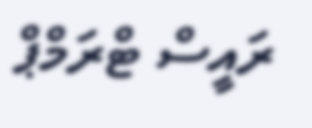ރައީސް ޓްރަމްޕް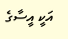އަކީ އީސާގެ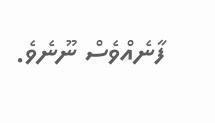ފާނެއްވެސް ނޫނެވެ.